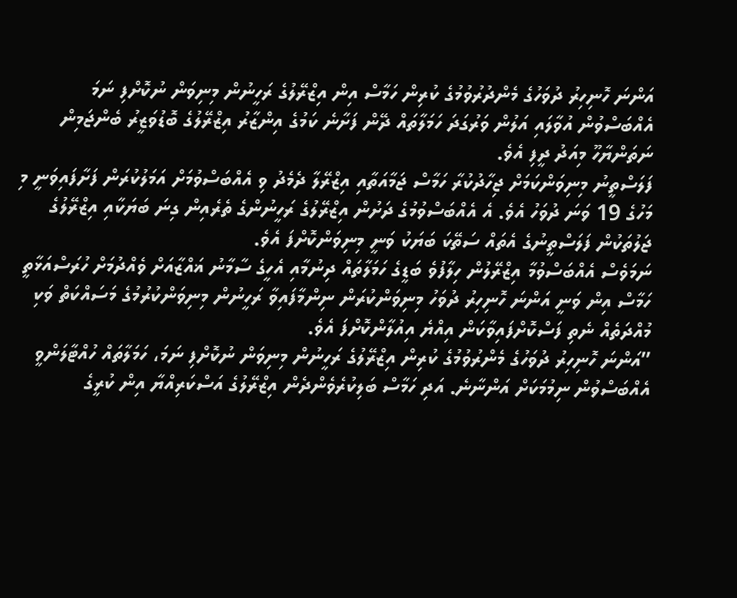އަންނަ ހޮނިހިރު ދުވަހުގެ މެންދުރުވުމުގެ ކުރިން ހަމާސް އިން އިޒްރޭލުގެ ރަހީނުން މިނިވަން ނުކޮށްފި ނަމަ އެއްބަސްވުން އުވާލައި އަލުން ވަރުގަދަ ހަމަލާތައް ދޭން ފަށާނެ ކަމުގެ އިންޒާރު އިޒްރޭލުގެ ބޮޑުވަޒީރު ބެންޖަމިން ނަތަންޔާހޫ މިއަދު ދީފި އެވެ.
ފަލަސްތީނު މިނިވަންކަމަށް ޖިހާދުކުރާ ހަމާސް ޖަމާއަތާއި އިޒްރޭލާ ދެމެދު ވި އެއްބަސްވުމަށް އަމަލުކުރަން ފަށާފައިވަނީ މި މަހުގެ 19 ވަނަ ދުވަހު އެވެ. އެ އެއްބަސްވުމުގެ ދަށުން އިޒްރޭލުގެ ރަހީނުންގެ ތެރެއިން ގިނަ ބަޔަކާއި އިޒްރޭލުގެ ޖަލުތަކުން ފަލަސްތީނުގެ އެތައް ސަތޭކަ ބަޔަކު ވަނީ މިނިވަންކޮށްފަ އެވެ.
ނަމަވެސް އެއްބަސްވުމާ އިޒްރޭލުން ހިލާފުވެ ބަޑީގެ ހަމަލާތައް ދިނުމާއި އެހީގެ ސާމާނު ޣައްޒާއަށް ވެއްދުމަށް ހުރަސްއަޅާތީ ހަމާސް އިން ވަނީ އަންނަ ހޮނިހިރު ދުވަހު މިނިވަންކުރަން ނިންމާފައިވާ ރަހީނުން މިނިވަންކުރުމުގެ މަސައްކަތް ވަކި މުއްދަތެއް ނެތި ފަސްކޮށްފައިވާކަން އިއްޔެ އިއުލާންކޮށްފަ އެވެ.
”އަންނަ ހޮނިހިރު ދުވަހުގެ މެންރުވުމުގެ ކުރިން އިޒްރޭލުގެ ރަހީނުން މިނިވަން ނުކޮށްފި ނަމަ، ހަމަލާތައް ހުއްޓާލަންވީ އެއްބަސްވުން ނިމުމަކަށް އަންނާނެ. އަދި ހަމާސް ބަލިކުރެވެންދެން އިޒްރޭލުގެ އަސްކަރިއްޔާ އިން ކުރީގެ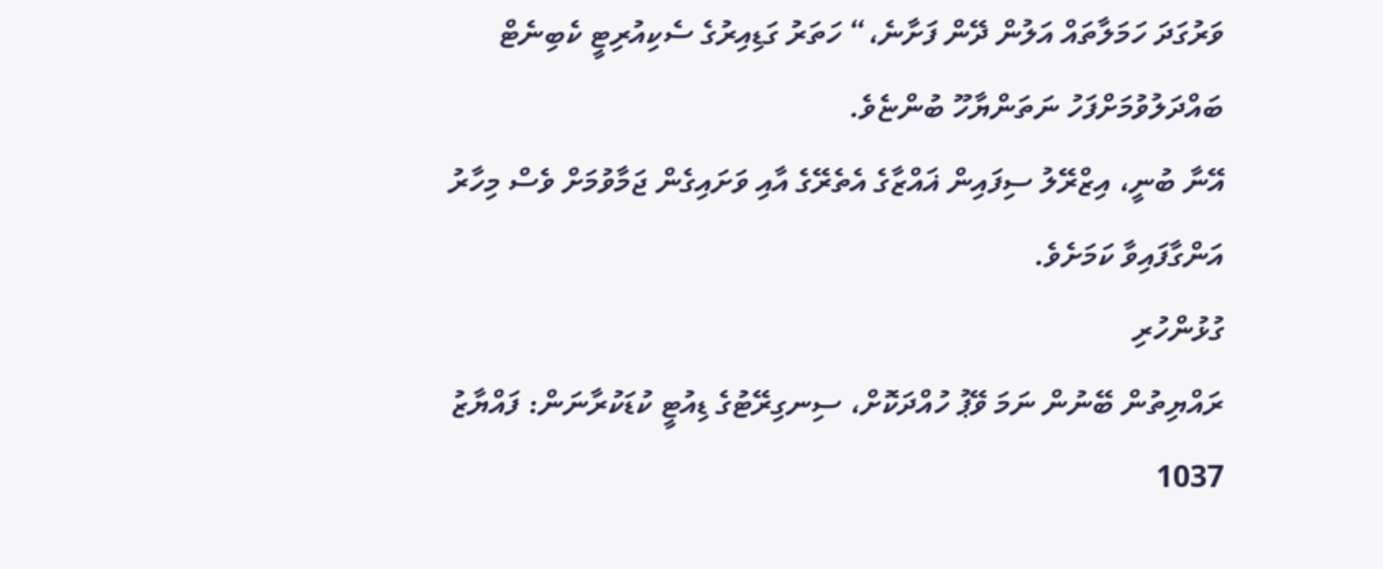ވަރުގަދަ ހަމަލާތައް އަލުން ދޭން ފަށާނެ،“ ހަތަރު ގަޑިއިރުގެ ސެކިއުރިޓީ ކެބިނެޓް ބައްދަލުވުމަށްފަހު ނަތަންޔާހޫ ބުންޏެވެ.
އޭނާ ބުނީ، އިޒްރޭލު ސިފައިން ޣައްޒާގެ އެތެރޭގެ އާއި ވަށައިގެން ޖަމާވުމަށް ވެސް މިހާރު އަންގާފައިވާ ކަމަށެވެ.
ގުޅުންހުރި
ރައްޔިތުން ބޭނުން ނަމަ ވޭޕު ހުއްދަކޮށް، ސިނގިރޭޓުގެ ޑިއުޓީ ކުޑަކުރާނަން: ފައްޔާޒު
1037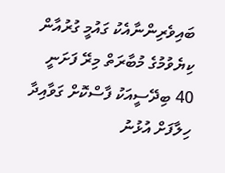ބައިވެރިންނާއެކު ގައުމީ ގުރުއާން ކިޔެވުމުގެ މުބާރަތް މިރޭ ފަށަނީ
40 ބިދޭސީއަކު ފާސްކޮށް ގަވާއިދާ ހިލާފަށް އުޅުނު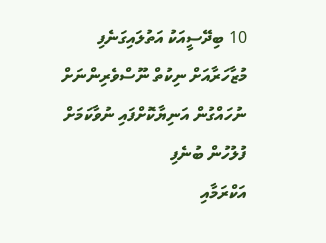10 ބިދޭސީއަކު އަތުލައިގަނެފި
މުޒާހަރާއަށް ނިކުތް ނޫސްވެރިންނަށް ނުހައްގުން އަނިޔާކޮށްފައި ނުވާކަމަށް ފުލުހުން ބުނެފި
އަކްރަމާއި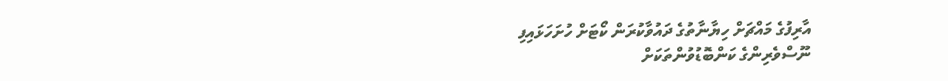އާރިފުގެ މައްޗަށް ހިޔާނާތުގެ ދައުވާކުރަން ކޯޓަށް ހުށަހަޅައިފި
ނޫސްވެރިންގެ ކަންބޮޑުވުންތަކަށް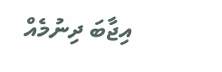އިޖާބަ ދިނުމެއް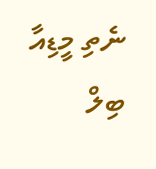ނެތި މީޑިއާ ބިލް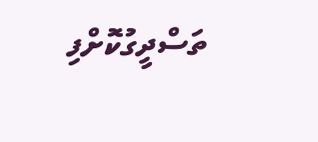ތަސްދީގުކޮށްފި